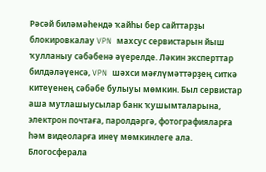Рәсәй биләмәһендә ҡайһы бер сайттарҙы блокировкалау VPN махсус сервистарын йыш ҡулланыу сәбәбенә әүерелде. Ләкин эксперттар билдәләүенсә, VPN шәхси мәғлүмәттәрҙең ситкә китеүенең сәбәбе булыуы мөмкин. Был сервистар аша мутлашыусылар банк ҡушымталарына, электрон почтаға, паролдәргә, фотографияларға һәм видеоларға инеү мөмкинлеге ала.
Блогосферала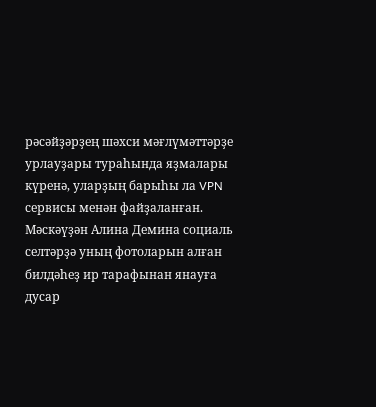рәсәйҙәрҙең шәхси мәғлүмәттәрҙе урлауҙары тураһында яҙмалары күренә, уларҙың барыһы ла VPN сервисы менән файҙаланған. Мәскәүҙән Алина Демина социаль селтәрҙә уның фотоларын алған билдәһеҙ ир тарафынан янауға дусар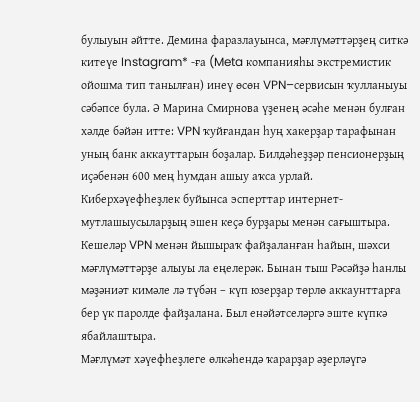булыуын әйтте. Демина фаразлауынса, мәғлүмәттәрҙең ситкә китеүе Instagram* -ға (Meta компанияһы экстремистик ойошма тип танылған) инеү өсөн VPN–сервисын ҡулланыуы сәбәпсе була. Ә Марина Смирнова үҙенең әсәһе менән булған хәлде бәйән итте: VPN ҡуйғандан һуң хакерҙар тарафынан уның банк аккауттарын боҙалар. Билдәһеҙҙәр пенсионерҙың иҫәбенән 600 мең һумдан ашыу аҡса урлай.
Киберхәүефһеҙлек буйынса эсперттар интернет-мутлашыусыларҙың эшен кеҫә бурҙары менән сағыштыра. Кешеләр VPN менән йышыраҡ файҙаланған һайын, шәхси мәғлүмәттәрҙе алыуы ла еңелерәк. Бынан тыш Рәсәйҙә һанлы мәҙәниәт кимәле лә түбән – күп юзерҙар төрлө аккаунттарға бер үк паролде файҙалана. Был енәйәтселәргә эште күпкә ябайлаштыра.
Мәғлүмәт хәүефһеҙлеге өлкәһендә ҡарарҙар әҙерләүгә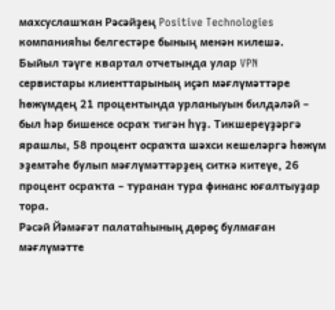махсуслашҡан Рәсәйҙең Positive Technologies компанияһы белгестәре бының менән килешә. Быйыл тәүге квартал отчетында улар VPN сервистары клиенттарының иҫәп мәғлүмәттәре һөжүмдең 21 процентында урланыуын билдәләй – был һәр бишенсе осраҡ тигән һүҙ. Тикшереүҙәргә ярашлы, 58 процент осраҡта шәхси кешеләргә һөжүм эҙемтәһе булып мәғлүмәттәрҙең ситкә китеүе, 26 процент осраҡта – туранан тура финанс юғалтыуҙар тора.
Рәсәй Йәмәғәт палатаһының дөрөҫ булмаған мәғлүмәтте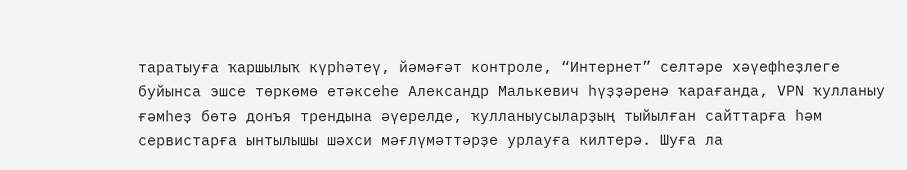таратыуға ҡаршылыҡ күрһәтеү, йәмәғәт контроле, “Интернет” селтәре хәүефһеҙлеге буйынса эшсе төркөмө етәксеһе Александр Малькевич һүҙҙәренә ҡарағанда, VPN ҡулланыу ғәмһеҙ бөтә донъя трендына әүерелде, ҡулланыусыларҙың тыйылған сайттарға һәм сервистарға ынтылышы шәхси мәғлүмәттәрҙе урлауға килтерә. Шуға ла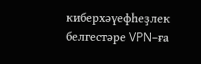киберхәүефһеҙлек белгестәре VPN–ға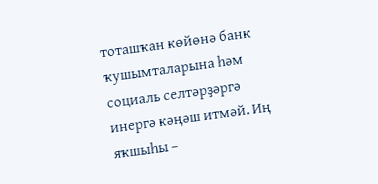тоташҡан көйөнә банк ҡушымталарына һәм социаль селтәрҙәргә инергә кәңәш итмәй. Иң яҡшыһы –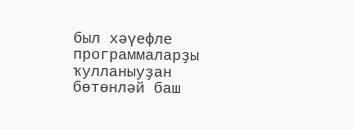был хәүефле программаларҙы ҡулланыуҙан бөтөнләй баш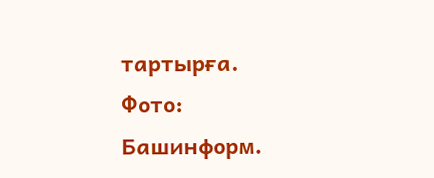тартырға.
Фото: Башинформ.